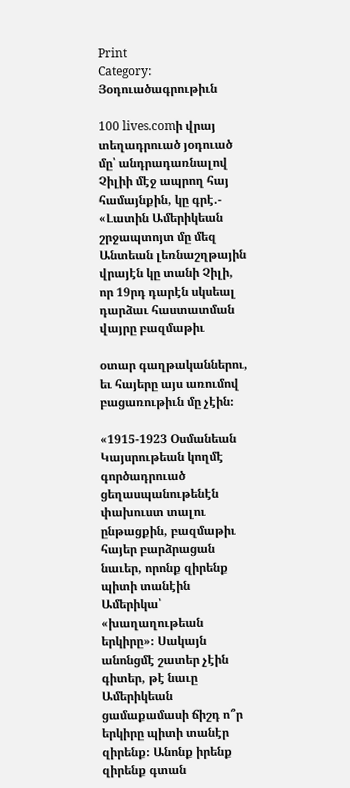Print
Category: Յօդուածագրութիւն

100 lives.comի վրայ տեղադրուած յօդուած մը՝ անդրադառնալով Չիլիի մէջ ապրող հայ համայնքին, կը գրէ.-
«Լատին Ամերիկեան շրջապտոյտ մը մեզ Անտեան լեռնաշղթային վրայէն կը տանի Չիլի, որ 19րդ դարէն սկսեալ դարձաւ հաստատման վայրը բազմաթիւ

օտար գաղթականներու, եւ հայերը այս առումով բացառութիւն մը չէին։

«1915-1923 Օսմանեան Կայսրութեան կողմէ գործադրուած ցեղասպանութենէն փախուստ տալու ընթացքին, բազմաթիւ հայեր բարձրացան նաւեր, որոնք զիրենք պիտի տանէին Ամերիկա՝ «խաղաղութեան երկիրը»։ Սակայն անոնցմէ շատեր չէին գիտեր, թէ նաւը Ամերիկեան ցամաքամասի ճիշդ ո՞ր երկիրը պիտի տանէր զիրենք։ Անոնք իրենք զիրենք գտան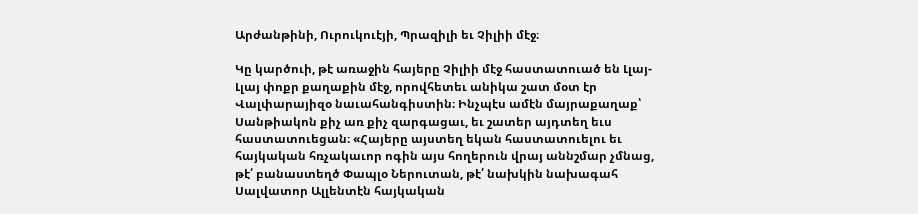Արժանթինի, Ուրուկուէյի, Պրազիլի եւ Չիլիի մէջ։

Կը կարծուի, թէ առաջին հայերը Չիլիի մէջ հաստատուած են Լլայ-Լլայ փոքր քաղաքին մէջ, որովհետեւ անիկա շատ մօտ էր Վալփարայիզօ նաւահանգիստին։ Ինչպէս ամէն մայրաքաղաք՝ Սանթիակոն քիչ առ քիչ զարգացաւ, եւ շատեր այդտեղ եւս հաստատուեցան։ «Հայերը այստեղ եկան հաստատուելու եւ հայկական հռչակաւոր ոգին այս հողերուն վրայ աննշմար չմնաց, թէ՛ բանաստեղծ Փապլօ Ներուտան, թէ՛ նախկին նախագահ Սալվատոր Ալլենտէն հայկական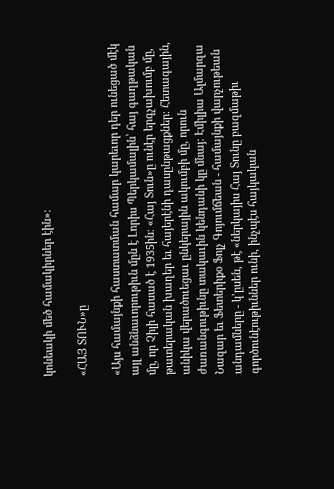կոնեակի մեծ համակիրներ էին»։

«ՀԱՅ ՏՈՒՆ»ը

«Այս համայնքի հաստատման համար կարեւոր դեր ունեցած մէկ այլ անձնաւորութիւն մըն է Լորիս Պերկամալին՝ հայ գաղթական մը, որ Չիլի հասած է 1935ին։ «Հայ Տուն»ը ունէր երգչախումբ մը, թատերական խաղեր եւ հայերէնի դասընթացքներ։ Հետագային, անիկա վերածուեցաւ ընկերային ակումբի մը, որուն ժառանգութիւնը տակաւին կենդանի կը մնայ։ Էմիլիա Ալմարզա Նազար եւ Ֆետերիքօ Ֆոլչ Գոյումճեան - համայնքի վարչութեան անդամները - կ’ըսեն, թէ «ներկայիս Հայ Տունը բազմաթիւ գործունէութիւններ ունի, ինչպէս հայկական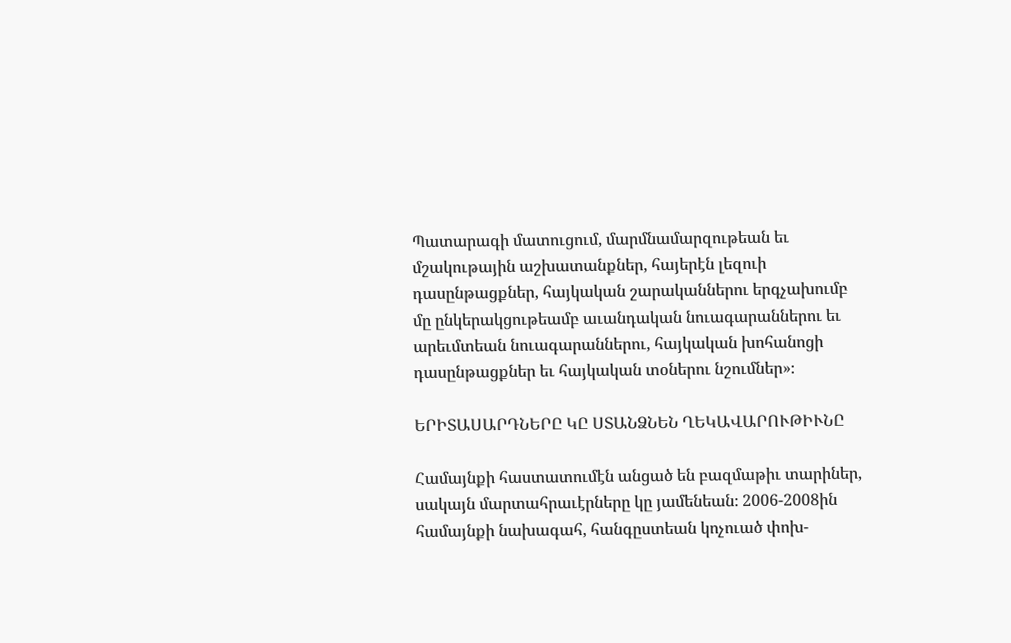Պատարագի մատուցում, մարմնամարզութեան եւ մշակութային աշխատանքներ, հայերէն լեզուի դասընթացքներ, հայկական շարականներու երգչախումբ մը ընկերակցութեամբ աւանդական նուագարաններու եւ արեւմտեան նուագարաններու, հայկական խոհանոցի դասընթացքներ եւ հայկական տօներու նշումներ»։

ԵՐԻՏԱՍԱՐԴՆԵՐԸ ԿԸ ՍՏԱՆՁՆԵՆ ՂԵԿԱՎԱՐՈՒԹԻՒՆԸ

Համայնքի հաստատումէն անցած են բազմաթիւ տարիներ, սակայն մարտահրաւէրները կը յամենեան։ 2006-2008ին համայնքի նախագահ, հանգըստեան կոչուած փոխ-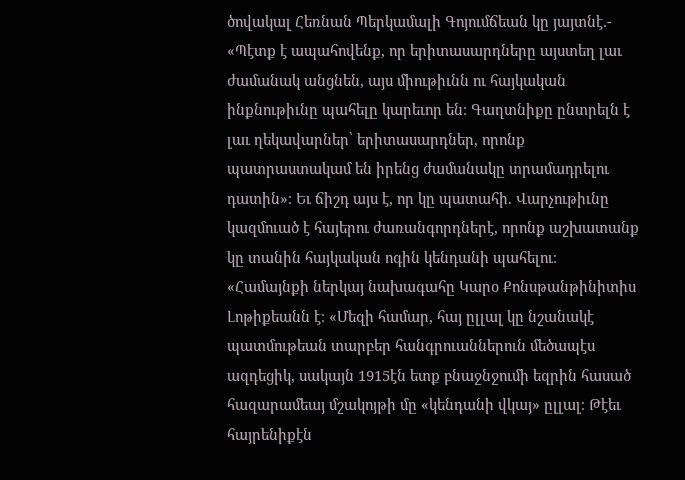ծովակալ Հեռնան Պերկամալի Գոյումճեան կը յայտնէ.- «Պէտք է ապահովենք, որ երիտասարդները այստեղ լաւ ժամանակ անցնեն, այս միութիւնն ու հայկական ինքնութիւնը պահելը կարեւոր են։ Գաղտնիքը ընտրելն է լաւ ղեկավարներ՝ երիտասարդներ, որոնք պատրաստակամ են իրենց ժամանակը տրամադրելու դատին»։ Եւ ճիշդ այս է, որ կը պատահի. Վարչութիւնը կազմուած է հայերու ժառանգորդներէ, որոնք աշխատանք կը տանին հայկական ոգին կենդանի պահելու։ «Համայնքի ներկայ նախագահը Կարօ Քոնսթանթինիտիս Լոթիքեանն է։ «Մեզի համար, հայ ըլլալ կը նշանակէ պատմութեան տարբեր հանգրուաններուն մեծապէս ազդեցիկ, սակայն 1915էն ետք բնաջնջումի եզրին հասած հազարամեայ մշակոյթի մը «կենդանի վկայ» ըլլալ։ Թէեւ հայրենիքէն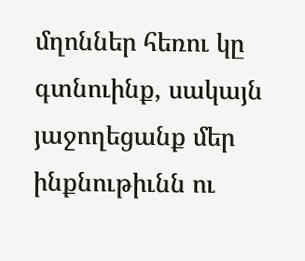մղոններ հեռու կը գտնուինք, սակայն յաջողեցանք մեր ինքնութիւնն ու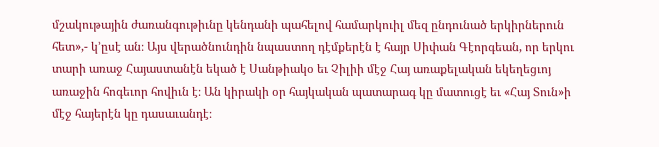մշակութային ժառանգութիւնը կենդանի պահելով համարկուիլ մեզ ընդունած երկիրներուն հետ»,- կ’ըսէ ան։ Այս վերածնունդին նպաստող դէմքերէն է հայր Սիփան Գէորգեան, որ երկու տարի առաջ Հայաստանէն եկած է Սանթիակօ եւ Չիլիի մէջ Հայ առաքելական եկեղեցւոյ առաջին հոգեւոր հովիւն է։ Ան կիրակի օր հայկական պատարագ կը մատուցէ եւ «Հայ Տուն»ի մէջ հայերէն կը դասաւանդէ։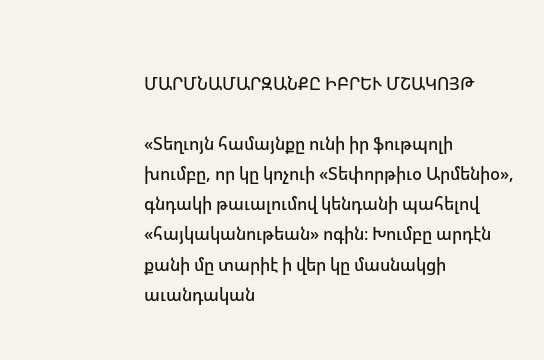ՄԱՐՄՆԱՄԱՐԶԱՆՔԸ ԻԲՐԵՒ ՄՇԱԿՈՅԹ

«Տեղւոյն համայնքը ունի իր ֆութպոլի խումբը, որ կը կոչուի «Տեփորթիւօ Արմենիօ», գնդակի թաւալումով կենդանի պահելով «հայկականութեան» ոգին։ Խումբը արդէն քանի մը տարիէ ի վեր կը մասնակցի աւանդական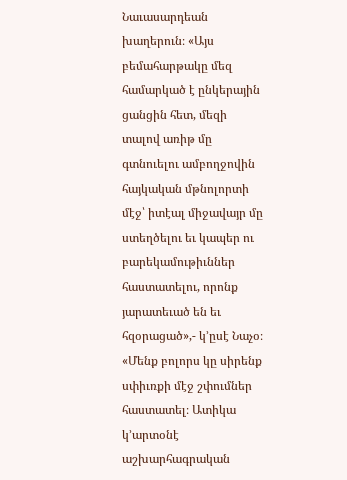Նաւասարդեան խաղերուն։ «Այս բեմահարթակը մեզ համարկած է ընկերային ցանցին հետ, մեզի տալով առիթ մը գտնուելու ամբողջովին հայկական մթնոլորտի մէջ՝ իտէալ միջավայր մը ստեղծելու եւ կապեր ու բարեկամութիւններ հաստատելու, որոնք յարատեւած են եւ հզօրացած»,- կ’ըսէ Նաչօ։ «Մենք բոլորս կը սիրենք սփիւռքի մէջ շփումներ հաստատել։ Ատիկա կ’արտօնէ աշխարհագրական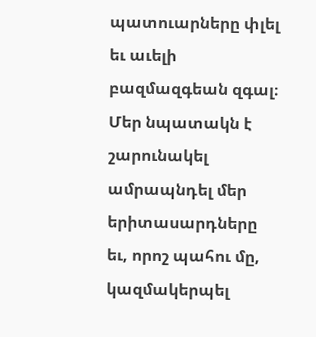պատուարները փլել եւ աւելի բազմազգեան զգալ։ Մեր նպատակն է շարունակել ամրապնդել մեր երիտասարդները եւ, որոշ պահու մը, կազմակերպել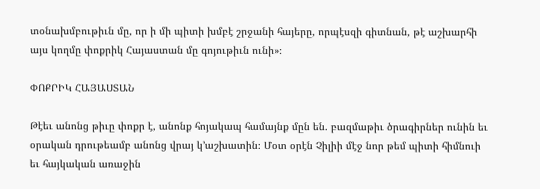տօնախմբութիւն մը, որ ի մի պիտի խմբէ շրջանի հայերը, որպէսզի գիտնան, թէ աշխարհի այս կողմը փոքրիկ Հայաստան մը գոյութիւն ունի»։

ՓՈՔՐԻԿ ՀԱՅԱՍՏԱՆ

Թէեւ անոնց թիւը փոքր է, անոնք հոյակապ համայնք մըն են. բազմաթիւ ծրագիրներ ունին եւ օրական դրութեամբ անոնց վրայ կ’աշխատին։ Մօտ օրէն Չիլիի մէջ նոր թեմ պիտի հիմնուի եւ հայկական առաջին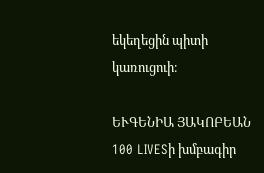եկեղեցին պիտի կառուցուի։

ԵՒԳԵՆԻԱ ՅԱԿՈԲԵԱՆ
100 LIVESի խմբագիր